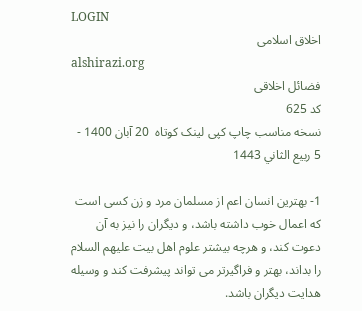LOGIN
اخلاق اسلامی
alshirazi.org
فضائل اخلاقی
کد 625
نسخه مناسب چاپ کپی لینک کوتاه  20 آبان 1400 - 5 ربيع الثاني 1443

1- بهترین انسان اعم از مسلمان مرد و زن کسی است که اعمال خوب داشته باشد، و دیگران را نیز به آن دعوت کند، و هرچه بیشتر علوم اهل بیت علیهم السلام را بداند، بهتر و فراگیرتر می تواند پیشرفت کند و وسیله هدایت دیگران باشد.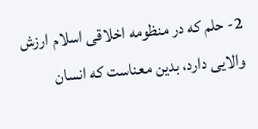2- حلم که در منظومه اخلاقی اسلام ارزش والایی دارد، بدین معناست که انسان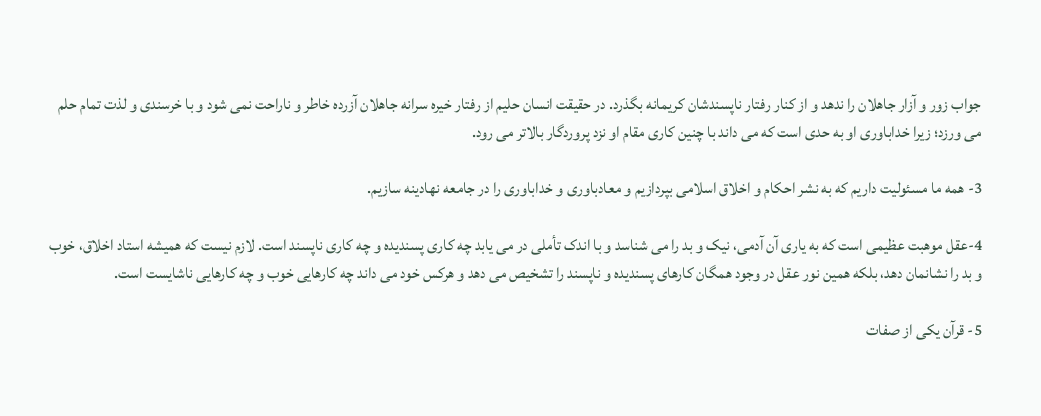جواب زور و آزار جاهلان را ندهد و از کنار رفتار ناپسندشان کریمانه بگذرد. در حقیقت انسان حلیم از رفتار خیره سرانه جاهلان آزرده خاطر و ناراحت نمی شود و با خرسندی و لذت تمام حلم می ورزد؛ زیرا خداباوری او به حدی است که می داند با چنین کاری مقام او نزد پروردگار بالاتر می رود.

3- همه ما مسئولیت داریم که به نشر احکام و اخلاق اسلامی بپردازیم و معادباوری و خداباوری را در جامعه نهادینه سازیم.

4-عقل موهبت عظیمی است که به یاری آن آدمی، نیک و بد را می شناسد و با اندک تأملی در می یابد چه کاری پسندیده و چه کاری ناپسند است. لازم نیست که همیشه استاد اخلاق، خوب و بد را نشانمان دهد، بلکه همین نور عقل در وجود همگان کارهای پسندیده و ناپسند را تشخیص می دهد و هرکس خود می داند چه کارهایی خوب و چه کارهایی ناشایست است.

5- قرآن یکی از صفات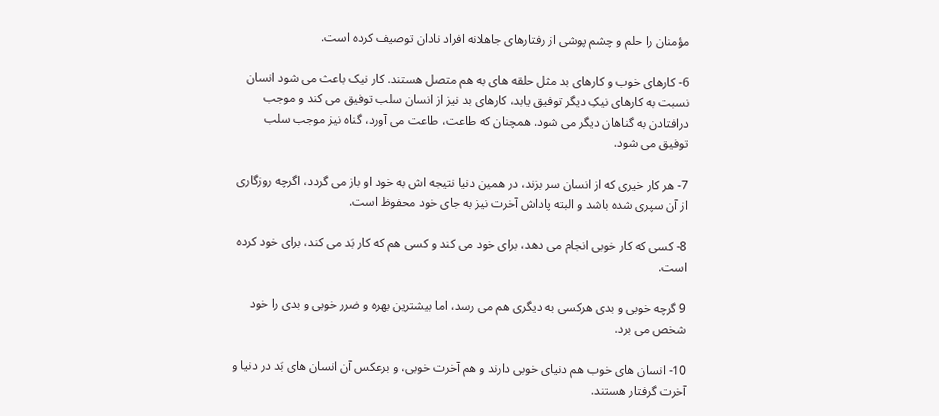مؤمنان را حلم و چشم پوشی از رفتارهای جاهلانه افراد نادان توصیف کرده است.

6- کارهای خوب و کارهای بد مثل حلقه های به هم متصل هستند. کار نیک باعث می شود انسان نسبت به کارهای نیکِ دیگر توفیق یابد، کارهای بد نیز از انسان سلب توفیق می کند و موجب درافتادن به گناهان دیگر می شود. همچنان که طاعت، طاعت می آورد، گناه نیز موجب سلب توفیق می شود.

7- هر کار خیری که از انسان سر بزند، در همین دنیا نتیجه اش به خود او باز می گردد، اگرچه روزگاری از آن سپری شده باشد و البته پاداش آخرت نیز به جای خود محفوظ است.

8- کسی که کار خوبی انجام می دهد، برای خود می کند و کسی هم که کار بَد می کند، برای خود کرده است.

9 گرچه خوبی و بدی هرکسی به دیگری هم می رسد، اما بیشترین بهره و ضرر خوبی و بدی را خود شخص می برد.

10- انسان های خوب هم دنیای خوبی دارند و هم آخرت خوبی، و برعکس آن انسان های بَد در دنیا و آخرت گرفتار هستند.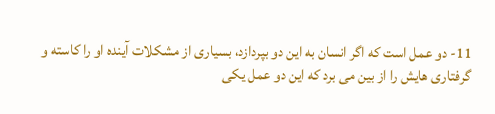11- دو عمل است که اگر انسان به این دو بپردازد، بسیاری از مشکلات آینده او را کاسته و گرفتاری هایش را از بین می برد که این دو عمل یکی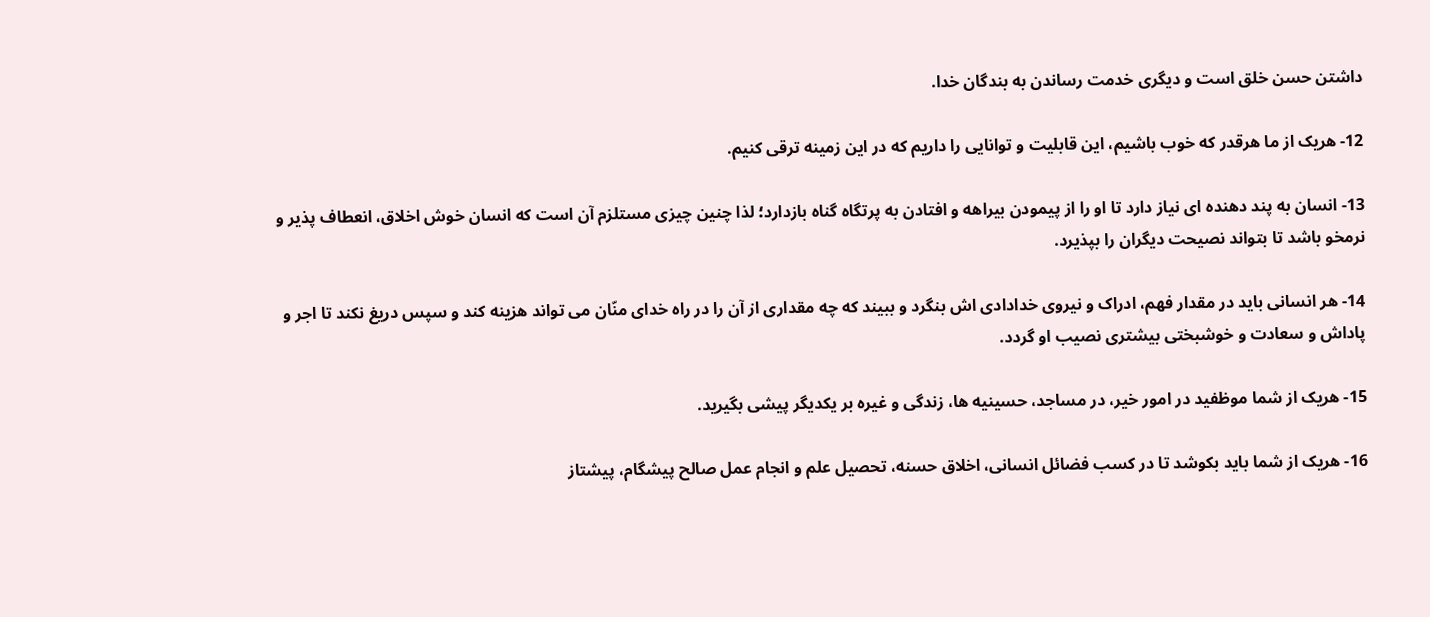داشتن حسن خلق است و دیگری خدمت رساندن به بندگان خدا.

12- هریک از ما هرقدر که خوب باشیم، این قابلیت و توانایی را داریم که در این زمینه ترقی کنیم.

13- انسان به پند دهنده ای نیاز دارد تا او را از پیمودن بیراهه و افتادن به پرتگاه گناه بازدارد؛ لذا چنین چیزی مستلزم آن است که انسان خوش اخلاق، انعطاف پذیر و نرمخو باشد تا بتواند نصیحت دیگران را بپذیرد.

14- هر انسانی باید در مقدار فهم، ادراک و نیروی خدادادی اش بنگرد و ببیند که چه مقداری از آن را در راه خدای منّان می تواند هزینه کند و سپس دریغ نکند تا اجر و پاداش و سعادت و خوشبختی بیشتری نصیب او گردد.

15- هریک از شما موظفید در امور خیر، در مساجد، حسینیه ها، زندگی و غیره بر یکدیگر پیشی بگیرید.

16- هریک از شما باید بکوشد تا در کسب فضائل انسانی، اخلاق حسنه، تحصیل علم و انجام عمل صالح پیشگام، پیشتاز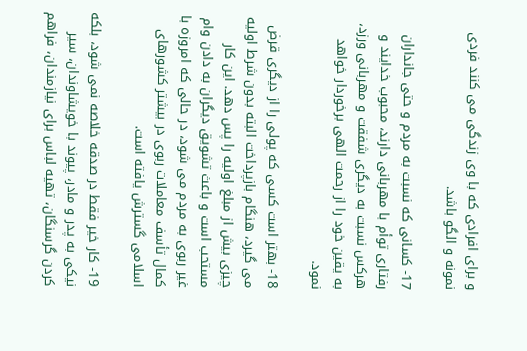و برای افرادی که با وی زندگی می کنند فردی نمونه و الگو باشد.

17- کسانی که نسبت به مردم و حتی جانداران رفتاری توأم با مهربانی دارند، محبوب خدایند و هرکس نسبت به دیگری شفقت و مهربانی ورزد، به یقین خود را از رحمت الهی برخوردار خواهد نمود.

18- بهتر است کسی که پولی را از دیگری قرض می گیرد، هنگام بازپرداخت البته بدون شرط اولیه چیزی بیش از مبلغ اولیه را پس دهد. این کار مستحب است و باعث تشویق دیگران به دادن وام غیر ربوی به مردم می شود، در حالی که امروزه با کمال تأسف معاملات ربوی در بیشتر کشورهای اسلامی گسترش یافته است.

19- کار خیر فقط در صدقه خلاصه نمی شود، بلکه نیکی به پدر و مادر، پیوند با خویشاوندان، سیر کردن گرسنگان، تهیه لباس برای نیازمندان، فراهم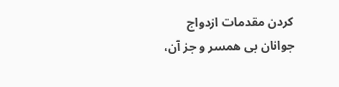کردن مقدمات ازدواج جوانان بی همسر و جز آن،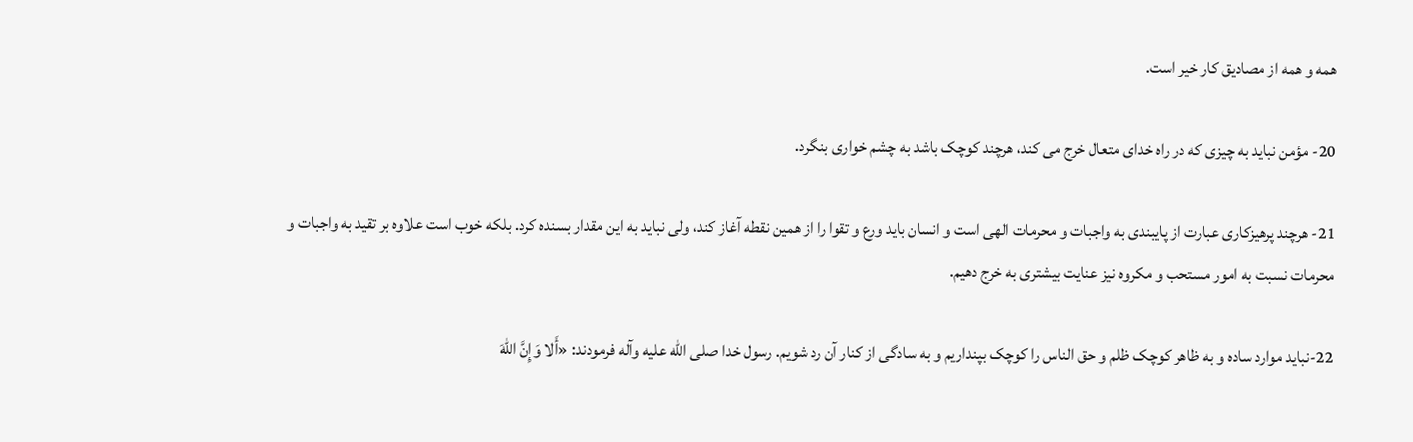همه و همه از مصادیق کار خیر است.

20- مؤمن نباید به چیزی که در راه خدای متعال خرج می کند، هرچند کوچک باشد به چشم خواری بنگرد.

21- هرچند پرهیزکاری عبارت از پایبندی به واجبات و محرمات الهی است و انسان باید ورع و تقوا را از همین نقطه آغاز کند، ولی نباید به این مقدار بسنده کرد. بلکه خوب است علاوه بر تقید به واجبات و محرمات نسبت به امور مستحب و مکروه نیز عنایت بیشتری به خرج دهیم.

22-نباید موارد ساده و به ظاهر کوچک ظلم و حق الناس را کوچک بپنداریم و به سادگی از کنار آن رد شویم. رسول خدا صلی الله علیه وآله فرمودند: «أَلا وَإِنَّ اللهَ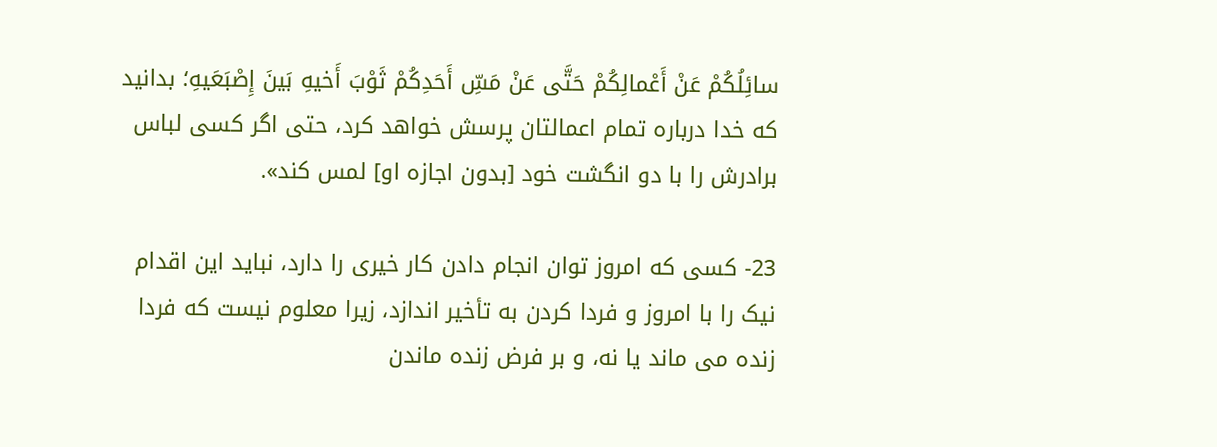سائِلُکُمْ عَنْ أَعْمالِکُمْ حَتَّی عَنْ مَسِّ أَحَدِکُمْ ثَوْبَ أَخیهِ بَینَ إِصْبَعَیهِ؛ بدانید که خدا درباره تمام اعمالتان پرسش خواهد کرد، حتی اگر کسی لباس برادرش را با دو انگشت خود [بدون اجازه او] لمس کند».

23- کسی که امروز توان انجام دادن کار خیری را دارد، نباید این اقدام نیک را با امروز و فردا کردن به تأخیر اندازد، زیرا معلوم نیست که فردا زنده می ماند یا نه، و بر فرض زنده ماندن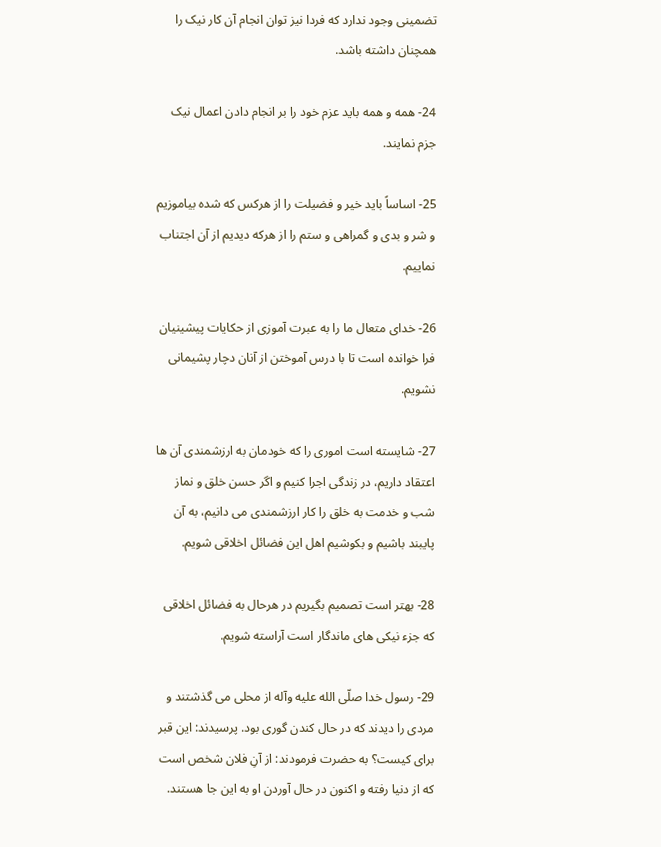تضمینی وجود ندارد که فردا نیز توان انجام آن کار نیک را همچنان داشته باشد.

24- همه و همه باید عزم خود را بر انجام دادن اعمال نیک جزم نمایند.

25- اساساً باید خیر و فضیلت را از هرکس که شده بیاموزیم و شر و بدی و گمراهی و ستم را از هرکه دیدیم از آن اجتناب نماییم.

26- خدای متعال ما را به عبرت آموزی از حکایات پیشینیان فرا خوانده است تا با درس آموختن از آنان دچار پشیمانی نشویم.

27- شایسته است اموری را که خودمان به ارزشمندی آن ها اعتقاد داریم، در زندگی اجرا کنیم و اگر حسن خلق و نماز شب و خدمت به خلق را کار ارزشمندی می دانیم، به آن پایبند باشیم و بکوشیم اهل این فضائل اخلاقی شویم.

28- بهتر است تصمیم بگیریم در هرحال به فضائل اخلاقی که جزء نیکی های ماندگار است آراسته شویم.

29- رسول خدا صلّی الله علیه وآله از محلی می گذشتند و مردی را دیدند که در حال کندن گوری بود. پرسیدند: این قبر برای کیست؟ به حضرت فرمودند: از آنِ فلان شخص است که از دنیا رفته و اکنون در حال آوردن او به این جا هستند.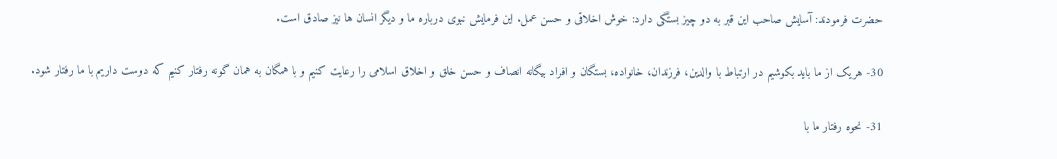حضرت فرمودند: آسایش صاحب این قبر به دو چیز بستگی دارد: خوش اخلاقی و حسن عمل. این فرمایش نبوی درباره ما و دیگر انسان ها نیز صادق است.

30- هریک از ما باید بکوشیم در ارتباط با والدین، فرزندان، خانواده، بستگان و افراد بیگانه انصاف و حسن خلق و اخلاق اسلامی را رعایت کنیم و با همگان به همان گونه رفتار کنیم که دوست داریم با ما رفتار شود.

31- نحوه رفتار ما با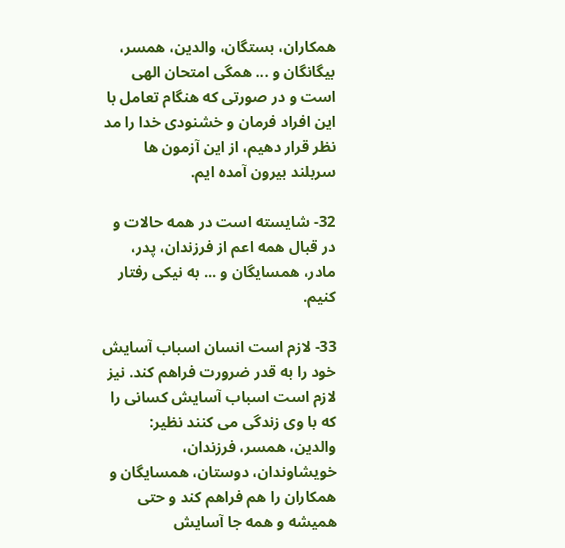همکاران، بستگان، والدین، همسر، بیگانگان و ... همگی امتحان الهی است و در صورتی که هنگام تعامل با این افراد فرمان و خشنودی خدا را مد نظر قرار دهیم، از این آزمون ها سربلند بیرون آمده ایم.

32- شایسته است در همه حالات و در قبال همه اعم از فرزندان، پدر، مادر، همسایگان و ... به نیکی رفتار کنیم.

33- لازم است انسان اسباب آسایش خود را به قدر ضرورت فراهم کند. نیز لازم است اسباب آسایش کسانی را که با وی زندگی می کنند نظیر: والدین، همسر، فرزندان، خویشاوندان، دوستان، همسایگان و همکاران را هم فراهم کند و حتی همیشه و همه جا آسایش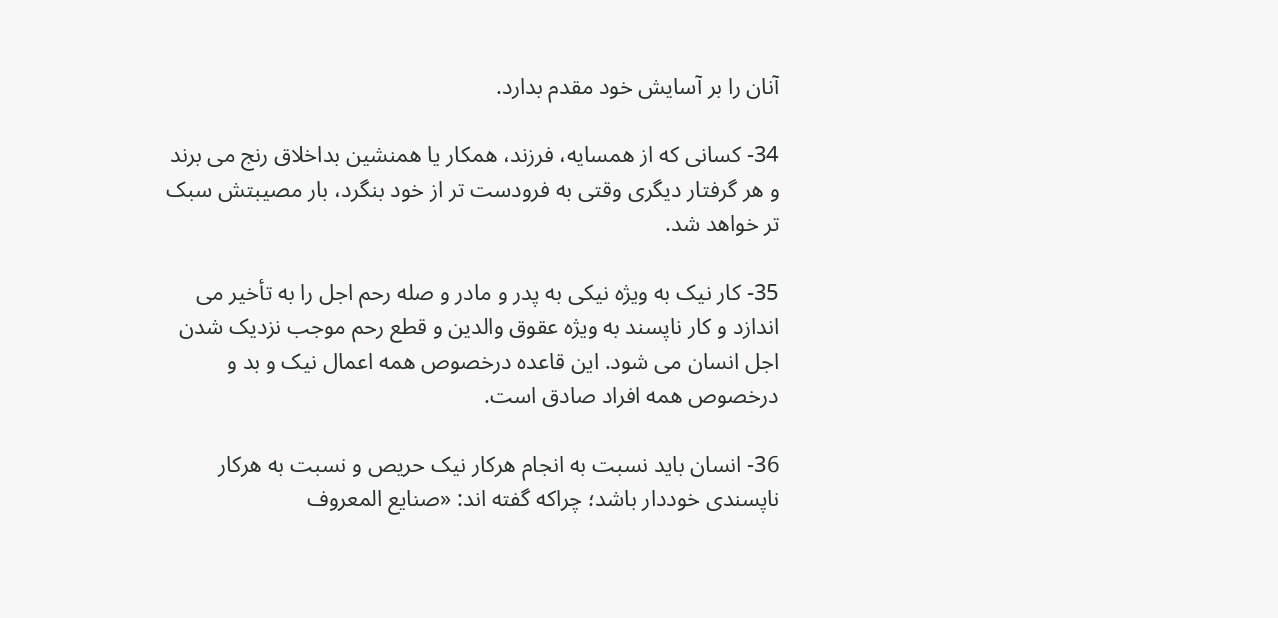آنان را بر آسایش خود مقدم بدارد.

34- کسانی که از همسایه، فرزند، همکار یا همنشین بداخلاق رنج می برند و هر گرفتار دیگری وقتی به فرودست تر از خود بنگرد، بار مصیبتش سبک تر خواهد شد.

35- کار نیک به ویژه نیکی به پدر و مادر و صله رحم اجل را به تأخیر می اندازد و کار ناپسند به ویژه عقوق والدین و قطع رحم موجب نزدیک شدن اجل انسان می شود. این قاعده درخصوص همه اعمال نیک و بد و درخصوص همه افراد صادق است.

36- انسان باید نسبت به انجام هرکار نیک حریص و نسبت به هرکار ناپسندی خوددار باشد؛ چراکه گفته اند: «صنایع المعروف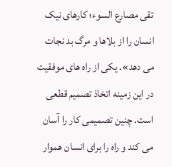تقی مصارع السوء؛ کارهای نیک انسان را از بلاها و مرگ بد نجات می دهد». یکی از راه های موفقیت در این زمینه اتخاذ تصمیم قطعی است. چنین تصمیمی کار را آسان می کند و راه را برای انسان هموار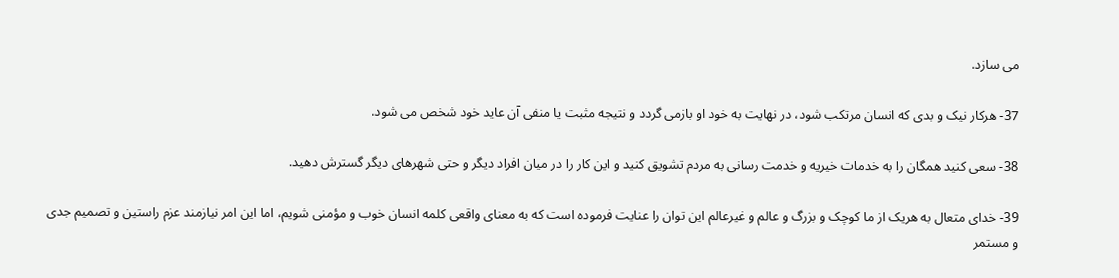می سازد.

37- هرکار نیک و بدی که انسان مرتکب شود، در نهایت به خود او بازمی گردد و نتیجه مثبت یا منفی آن عاید خود شخص می شود.

38- سعی کنید همگان را به خدمات خیریه و خدمت رسانی به مردم تشویق کنید و این کار را در میان افراد دیگر و حتی شهرهای دیگر گسترش دهید.

39- خدای متعال به هریک از ما کوچک و بزرگ و عالم و غیرعالم این توان را عنایت فرموده است که به معنای واقعی کلمه انسان خوب و مؤمنی شویم، اما این امر نیازمند عزم راستین و تصمیم جدی و مستمر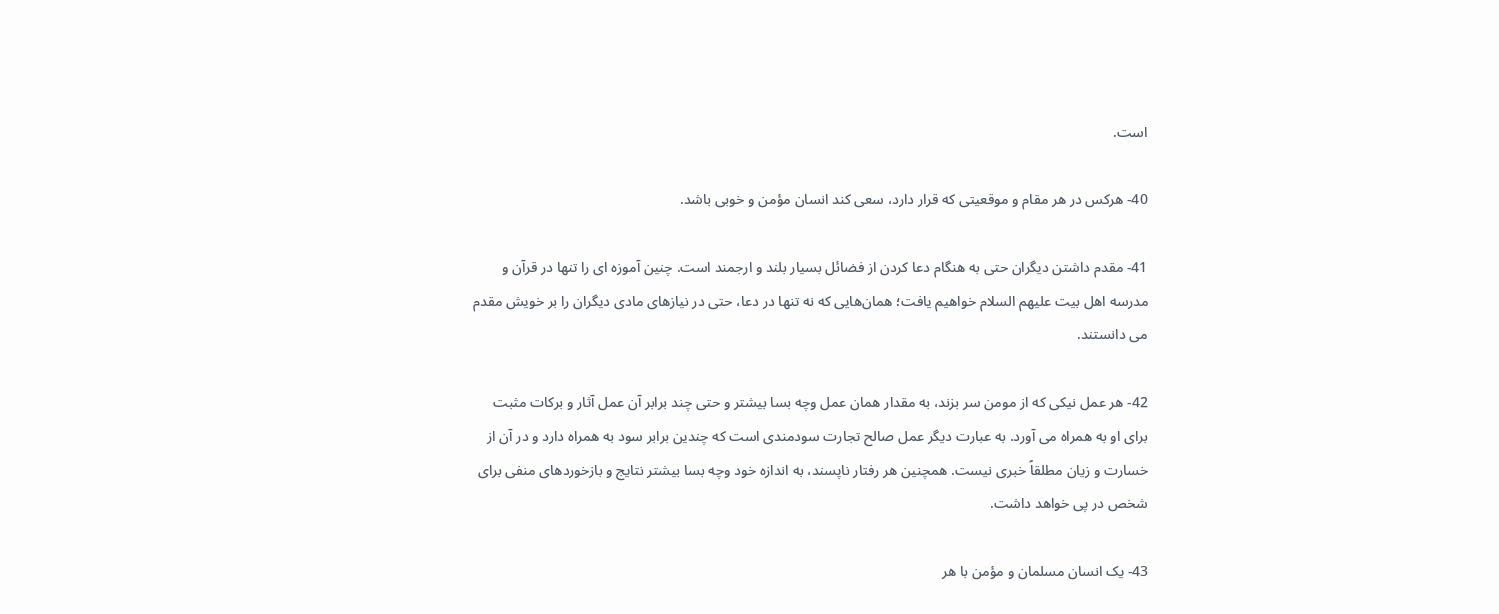است.

40- هرکس در هر مقام و موقعیتی که قرار دارد، سعی کند انسان مؤمن و خوبی باشد.

41- مقدم داشتن دیگران حتی به هنگام دعا کردن از فضائل بسیار بلند و ارجمند است. چنین آموزه ای را تنها در قرآن و مدرسه اهل بیت علیهم السلام خواهیم یافت؛ همان‌هایی که نه تنها در دعا، حتی در نیاز‌های مادی دیگران را بر خویش مقدم می ‌دانستند.

42- هر عمل نیکی که از مومن سر بزند، به مقدار همان عمل وچه بسا بیشتر و حتی چند برابر آن عمل آثار و برکات مثبت برای او به همراه می آورد. به عبارت دیگر عمل صالح تجارت سودمندی است که چندین برابر سود به همراه دارد و در آن از خسارت و زیان مطلقاً خبری نیست. همچنین هر رفتار ناپسند، به اندازه خود وچه بسا بیشتر نتایج و بازخوردهای منفی برای شخص در پی خواهد داشت.

43- یک انسان مسلمان و مؤمن با هر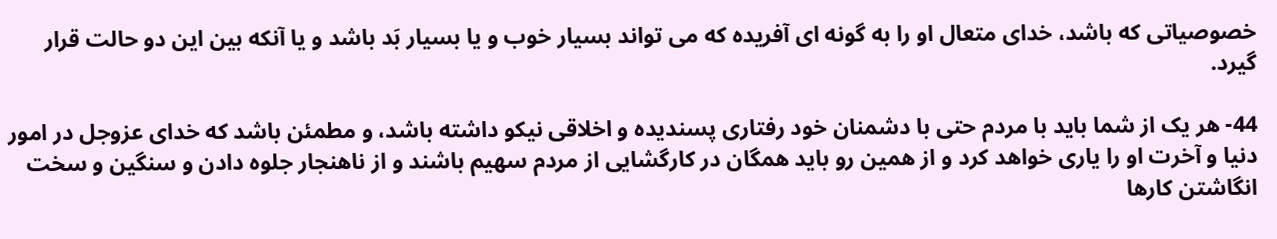خصوصیاتی که باشد، خدای متعال او را به گونه ای آفریده که می تواند بسیار خوب و یا بسیار بَد باشد و یا آنکه بین این دو حالت قرار گیرد.

44- هر یک از شما باید با مردم حتی با دشمنان خود رفتاری پسندیده و اخلاقی نیکو داشته باشد، و مطمئن باشد که خدای عزوجل در امور دنیا و آخرت او را یاری خواهد کرد و از همین رو باید همگان در کارگشایی از مردم سهیم باشند و از ناهنجار جلوه دادن و سنگین و سخت انگاشتن کارها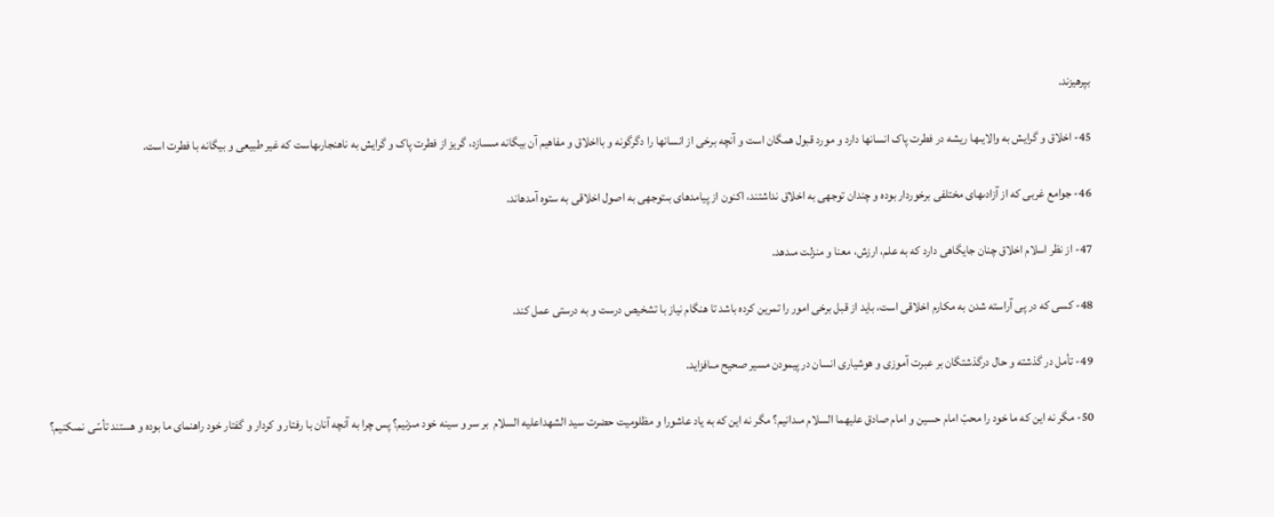بپرهیزند.

45- اخلاق و گرایش به والایىها ریشه در فطرت پاک انسانها دارد و مورد قبول همگان است و آنچه برخى از انسانها را دگرگونه و بااخلاق و مفاهیم آن بیگانه مىسازد، گریز از فطرت پاک و گرایش به ناهنجارىهاست که غیر طبیعى و بیگانه با فطرت است.

46- جوامع غربى که از آزادىهاى مختلفى برخوردار بوده و چندان توجهى به اخلاق نداشتند، اکنون از پیامدهاى بىتوجهى به اصول اخلاقى به ستوه آمدهاند.

47- از نظر اسلام اخلاق چنان جایگاهى دارد که به علم، ارزش، معنا و منزلت مىدهد.

48- کسى که در پى آراسته شدن به مکارم اخلاقى است، باید از قبل برخى امور را تمرین کرده باشد تا هنگام نیاز با تشخیص درست و به درستى عمل کند.

49- تأمل در گذشته و حال درگذشتگان بر عبرت آموزى و هوشیارى انسان در پیمودن مسیر صحیح مىافزاید.

50- مگر نه این که ما خود را محبّ امام حسین و امام صادق علیهما السلام مىدانیم؟ مگر نه این که به یاد عاشورا و مظلومیت حضرت سید الشهداعلیه السلام  بر سر و سینه خود مىزنیم؟ پس چرا به آنچه آنان با رفتار و کردار و گفتار خود راهنماى ما بوده و هستند تأسّى نمىکنیم؟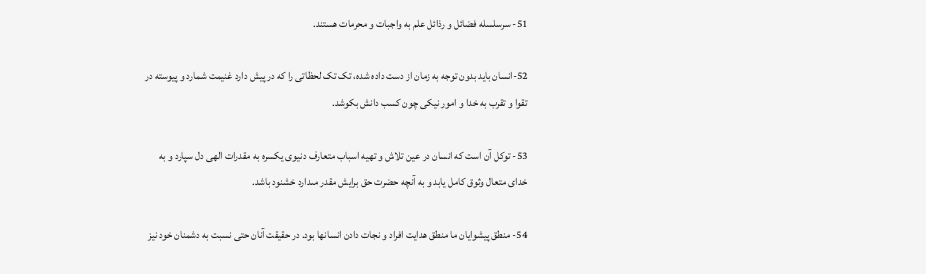51- سرسلسله فضائل و رذائل علم به واجبات و محرمات هستند.

52-انسان باید بدون توجه به زمان از دست داده شده، تک تک لحظاتى را که در پیش دارد غنیمت شمارد و پیوسته در تقوا و تقرب به خدا و امور نیکى چون کسب دانش بکوشد.

53- توکل آن است که انسان در عین تلاش و تهیه اسباب متعارف دنیوى یکسره به مقدرات الهى دل سپارد و به خداى متعال وثوق کامل یابد و به آنچه حضرت حق برایش مقدر مىدارد خشنود باشد.

54- منطق پیشوایان ما منطق هدایت افراد و نجات دادن انسانها بود. در حقیقت آنان حتى نسبت به دشمنان خود نیز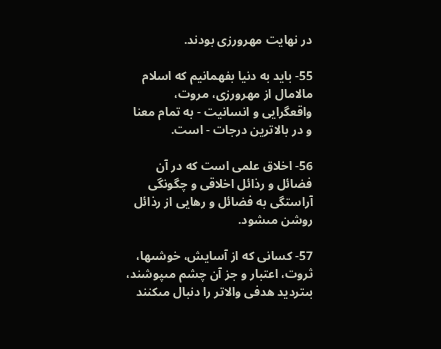در نهایت مهرورزى بودند.

55- باید به دنیا بفهمانیم که اسلام مالامال از مهرورزى، مروت، واقعگرایى و انسانیت - به تمام معنا و در بالاترین درجات - است.

56- اخلاق علمى است که در آن فضائل و رذائل اخلاقى و چگونگى آراستگى به فضائل و رهایى از رذائل روشن مىشود.

57- کسانى که از آسایش، خوشىها، ثروت، اعتبار و جز آن چشم مىپوشند، بىتردید هدفى والاتر را دنبال مىکنند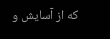که از آسایش و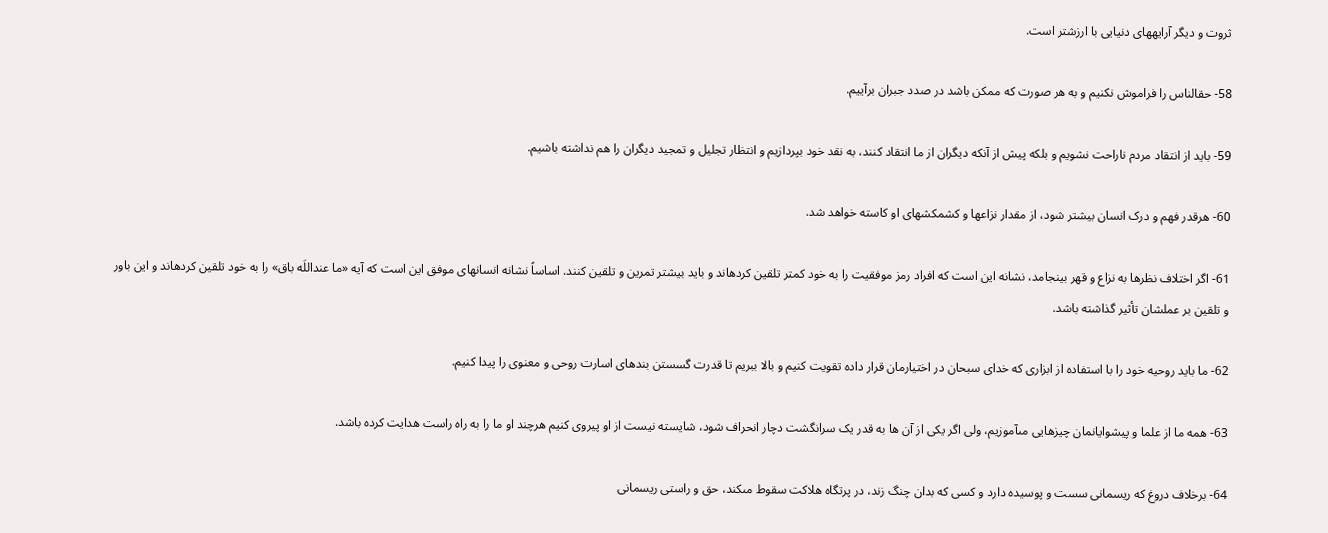ثروت و دیگر آرایههاى دنیایى با ارزشتر است.

58- حقالناس را فراموش نکنیم و به هر صورت که ممکن باشد در صدد جبران برآییم.

59- باید از انتقاد مردم ناراحت نشویم و بلکه پیش از آنکه دیگران از ما انتقاد کنند، به نقد خود بپردازیم و انتظار تجلیل و تمجید دیگران را هم نداشته باشیم.

60- هرقدر فهم و درک انسان بیشتر شود، از مقدار نزاعها و کشمکشهاى او کاسته خواهد شد.

61- اگر اختلاف نظرها به نزاع و قهر بینجامد، نشانه این است که افراد رمز موفقیت را به خود کمتر تلقین کردهاند و باید بیشتر تمرین و تلقین کنند. اساساً نشانه انسانهاى موفق این است که آیه «ما عنداللَه باق» را به خود تلقین کردهاند و این باور و تلقین بر عملشان تأثیر گذاشته باشد.

62- ما باید روحیه خود را با استفاده از ابزارى که خداى سبحان در اختیارمان قرار داده تقویت کنیم و بالا ببریم تا قدرت گسستن بندهاى اسارت روحى و معنوى را پیدا کنیم.

63- همه ما از علما و پیشوایانمان چیزهایی مىآموزیم، ولى اگر یکى از آن ها به قدر یک سرانگشت دچار انحراف شود، شایسته نیست از او پیروى کنیم هرچند او ما را به راه راست هدایت کرده باشد.

64- برخلاف دروغ که ریسمانى سست و پوسیده دارد و کسى که بدان چنگ زند، در پرتگاه هلاکت سقوط مىکند، حق و راستى ریسمانى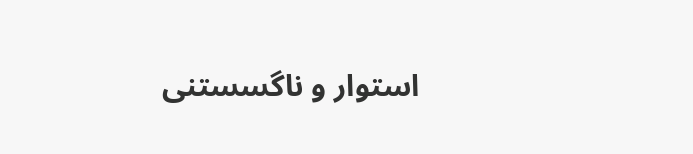استوار و ناگسستنى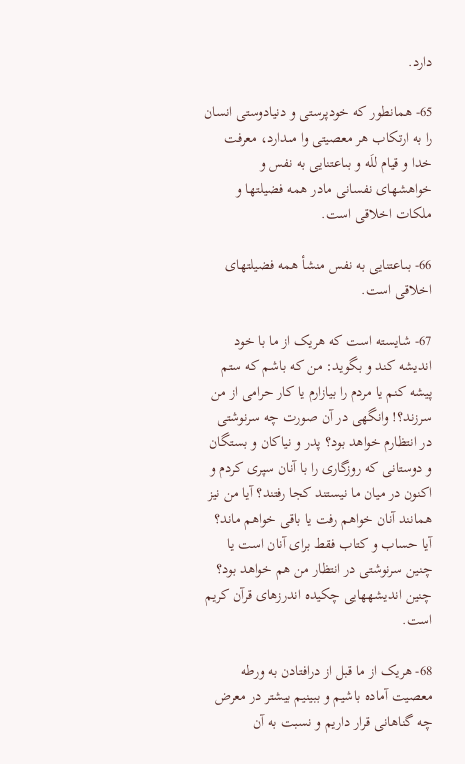دارد.

65- همانطور که خودپرستى و دنیادوستى انسان را به ارتکاب هر معصیتى وا مىدارد، معرفت خدا و قیام للَه و بىاعتنایى به نفس و خواهشهاى نفسانى مادر همه فضیلتها و ملکات اخلاقى است.

66- بىاعتنایى به نفس منشأ همه فضیلتهاى اخلاقى است.

67- شایسته است که هریک از ما با خود اندیشه کند و بگوید: من که باشم که ستم پیشه کنم یا مردم را بیازارم یا کار حرامى از من سرزند؟! وانگهى در آن صورت چه سرنوشتى در انتظارم خواهد بود؟ پدر و نیاکان و بستگان و دوستانى که روزگارى را با آنان سپرى کردم و اکنون در میان ما نیستند کجا رفتند؟ آیا من نیز همانند آنان خواهم رفت یا باقى خواهم ماند؟ آیا حساب و کتاب فقط براى آنان است یا چنین سرنوشتى در انتظار من هم خواهد بود؟ چنین اندیشههایى چکیده اندرزهاى قرآن کریم است.

68- هریک از ما قبل از درافتادن به ورطه معصیت آماده باشیم و ببینیم بیشتر در معرض چه گناهانى قرار داریم و نسبت به آن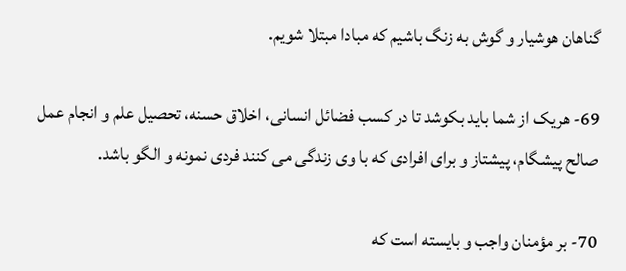گناهان هوشیار و گوش به زنگ باشیم که مبادا مبتلا شویم.

69- هریک از شما باید بکوشد تا در کسب فضائل انسانی، اخلاق حسنه، تحصیل علم و انجام عمل صالح پیشگام، پیشتاز و برای افرادی که با وی زندگی می کنند فردی نمونه و الگو باشد.

70- بر مؤمنان واجب و بایسته است که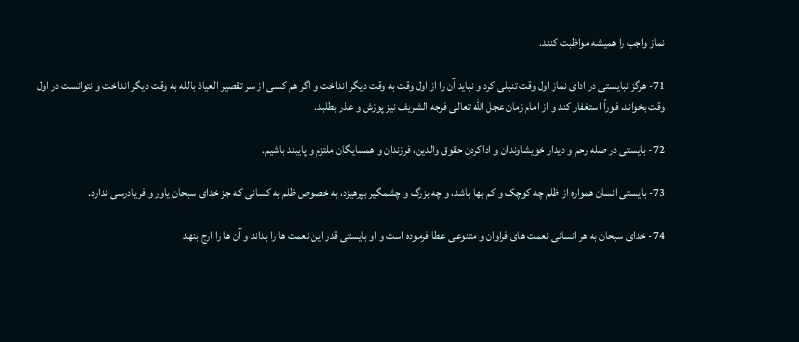نماز واجب را همیشه مواظبت کنند.

71- هرگز نبایستی در ادای نماز اول وقت تنبلی کرد و نباید آن را از اول وقت به وقت دیگر انداخت و اگر هم کسی از سر تقصیر العیاذ بالله به وقت دیگر انداخت و نتوانست در اول وقت بخواند، فوراً استغفار کند و از امام زمان عجل الله تعالی فرجه الشریف نیز پوزش و عذر بطلبد.

72- بایستی در صله رحم و دیدار خویشاوندان و اداکردن حقوق والدین، فرزندان و همسایگان ملتزم و پایبند باشیم.

73- بایستی انسان همواره از ظلم چه کوچک و کم بها باشد، و چه بزرگ و چشمگیر بپرهیزد، به خصوص ظلم به کسانی که جز خدای سبحان یاور و فریادرسی ندارد.

74- خدای سبحان به هر انسانی نعمت های فراوان و متنوعی عطا فرموده است و او بایستی قدر این نعمت ها را بداند و آن ها را ارج بنهد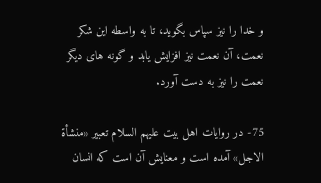و خدا را نیز سپاس بگوید، تا به واسطه این شکر نعمت، آن نعمت نیز افزایش یابد و گونه های دیگر نعمت را نیز به دست آورد.

75- در روایات اهل بیت علیهم السلام تعبیر «منشأة الاجل» آمده است و معنایش آن است که انسان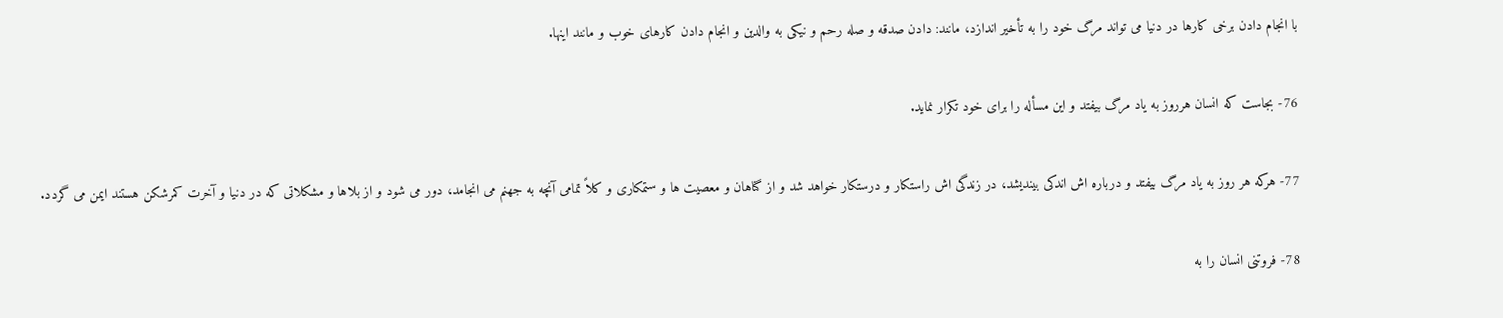با انجام دادن برخی کارها در دنیا می تواند مرگ خود را به تأخیر اندازد، مانند: دادن صدقه و صله رحم و نیکی به والدین و انجام دادن کارهای خوب و مانند اینها.

76- بجاست که انسان هرروز به یاد مرگ بیفتد و این مسأله را برای خود تکرار نماید.

77- هرکه هر روز به یاد مرگ بیفتد و درباره اش اندکی بیندیشد، در زندگی اش راستکار و درستکار خواهد شد و از گناهان و معصیت ها و ستمکاری و کلاً تمامی آنچه به جهنم می انجامد، دور می شود و از بلاها و مشکلاتی که در دنیا و آخرت کمرشکن هستند ایمن می گردد.

78- فروتنی انسان را به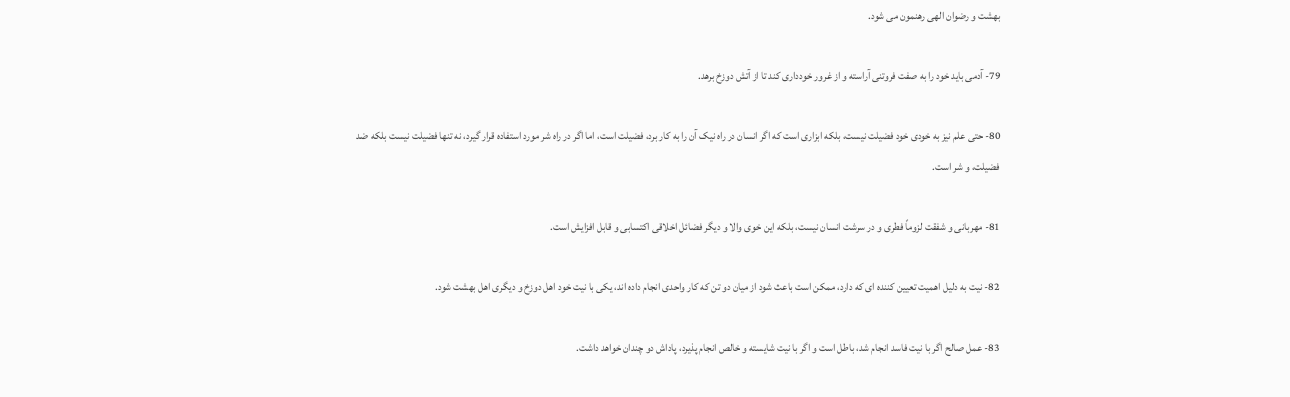بهشت و رضوان الهی رهنمون می شود.

79- آدمی باید خود را به صفت فروتنی آراسته و از غرور خودداری کند تا از آتش دوزخ برهد.

80- حتی علم نیز به خودی خود فضیلت نیست، بلکه ابزاری است که اگر انسان در راه نیک آن را به کار برد، فضیلت است، اما اگر در راه شر مورد استفاده قرار گیرد، نه تنها فضیلت نیست بلکه ضد فضیلت، و شر است.

81- مهربانی و شفقت لزوماً فطری و در سرشت انسان نیست، بلکه این خوی والا و دیگر فضائل اخلاقی اکتسابی و قابل افزایش است.

82- نیت به دلیل اهمیت تعیین کننده ای که دارد، ممکن است باعث شود از میان دو تن که کار واحدی انجام داده اند، یکی با نیت خود اهل دوزخ و دیگری اهل بهشت شود.

83- عمل صالح اگر با نیت فاسد انجام شد، باطل است و اگر با نیت شایسته و خالص انجام پذیرد، پاداش دو چندان خواهد داشت.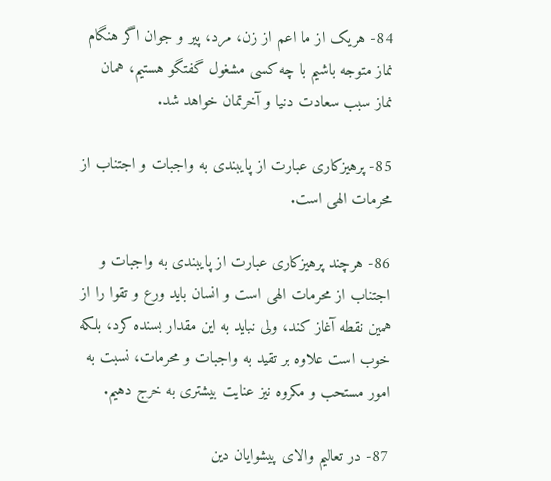84- هریک از ما اعم از زن، مرد، پیر و جوان اگر هنگام نماز متوجه باشیم با چه کسی مشغول گفتگو هستیم، همان نماز سبب سعادت دنیا و آخرتمان خواهد شد.

85- پرهیزکاری عبارت از پایبندی به واجبات و اجتناب از محرمات الهی است.

86- هرچند پرهیزکاری عبارت از پایبندی به واجبات و اجتناب از محرمات الهی است و انسان باید ورع و تقوا را از همین نقطه آغاز کند، ولی نباید به این مقدار بسنده کرد، بلکه خوب است علاوه بر تقید به واجبات و محرمات، نسبت به امور مستحب و مکروه نیز عنایت بیشتری به خرج دهیم.

87- در تعالیم والای پیشوایان دین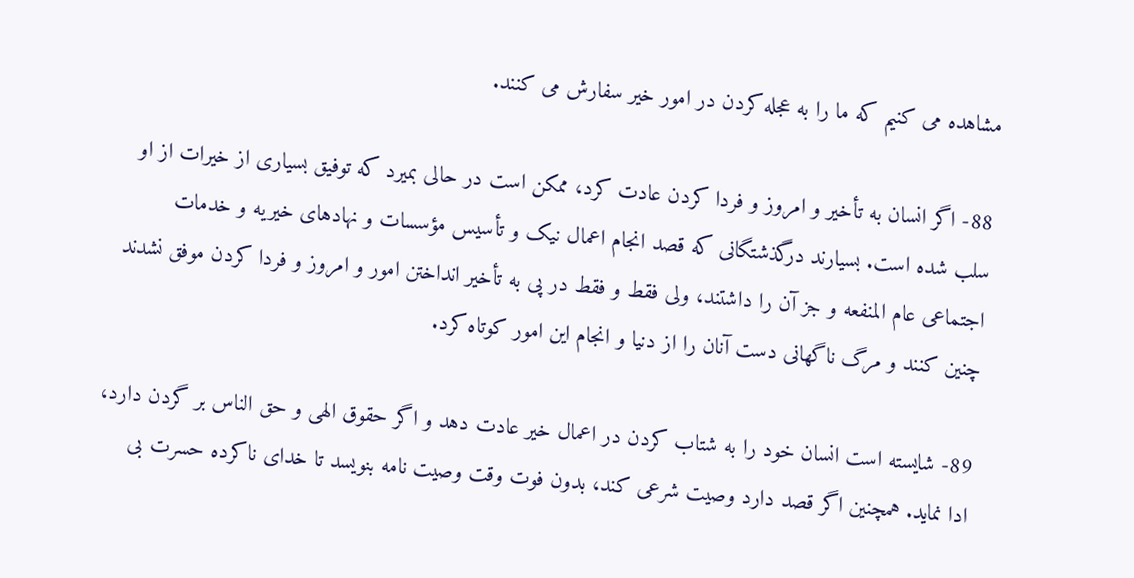مشاهده می کنیم که ما را به عجله کردن در امور خیر سفارش می کنند.

88- اگر انسان به تأخیر و امروز و فردا کردن عادت کرد، ممکن است در حالی بمیرد که توفیق بسیاری از خیرات از او سلب شده است. بسیارند درگذشتگانی که قصد انجام اعمال نیک و تأسیس مؤسسات و نهادهای خیریه و خدمات اجتماعی عام المنفعه و جز آن را داشتند، ولی فقط و فقط در پی به تأخیر انداختن امور و امروز و فردا کردن موفق نشدند چنین کنند و مرگ ناگهانی دست آنان را از دنیا و انجام این امور کوتاه کرد.

89- شایسته است انسان خود را به شتاب کردن در اعمال خیر عادت دهد و اگر حقوق الهی و حق الناس بر گردن دارد، ادا نماید. همچنین اگر قصد دارد وصیت شرعی کند، بدون فوت وقت وصیت نامه بنویسد تا خدای ناکرده حسرت بی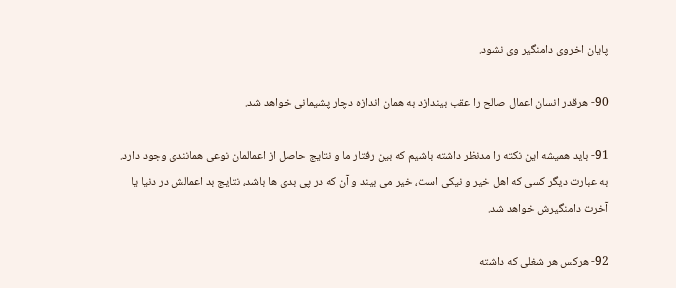پایان اخروی دامنگیر وی نشود.

90- هرقدر انسان اعمال صالح را عقب بیندازد به همان اندازه دچار پشیمانی خواهد شد.

91- باید همیشه این نکته را مدنظر داشته باشیم که بین رفتار ما و نتایج حاصل از اعمالمان نوعی همانندی وجود دارد. به عبارت دیگر کسی که اهل خیر و نیکی است، خیر می بیند و آن که در پی بدی ها باشد، نتایج بد اعمالش در دنیا یا آخرت دامنگیرش خواهد شد.

92- هرکس هر شغلی که داشته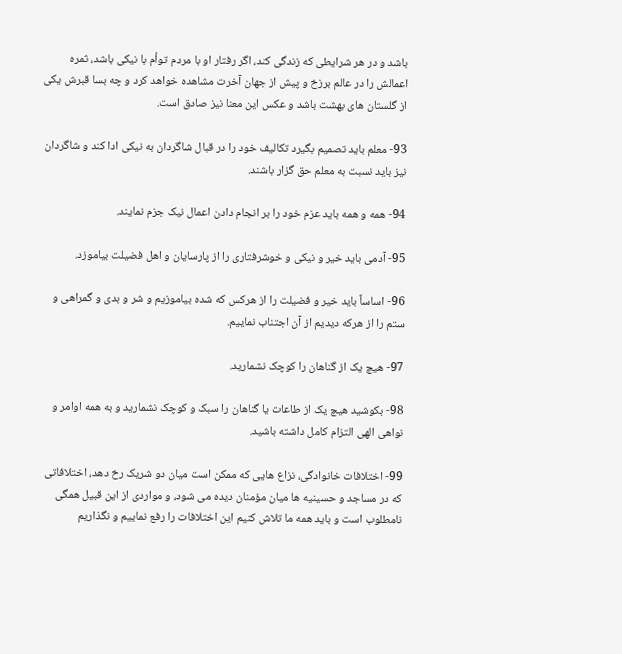باشد و در هر شرایطی که زندگی کند، اگر رفتار او با مردم توأم با نیکی باشد، ثمره اعمالش را در عالم برزخ و پیش از جهان آخرت مشاهده خواهد کرد و چه بسا قبرش یکی از گلستان های بهشت باشد و عکس این معنا نیز صادق است.

93- معلم باید تصمیم بگیرد تکالیف خود را در قبال شاگردان به نیکی ادا کند و شاگردان نیز باید نسبت به معلم حق گزار باشند.

94- همه و همه باید عزم خود را بر انجام دادن اعمال نیک جزم نمایند.

95- آدمی باید خیر و نیکی و خوشرفتاری را از پارسایان و اهل فضیلت بیاموزد.

96- اساساً باید خیر و فضیلت را از هرکس که شده بیاموزیم و شر و بدی و گمراهی و ستم را از هرکه دیدیم از آن اجتناب نماییم.

97- هیچ یک از گناهان را کوچک نشمارید.

98- بکوشید هیچ یک از طاعات یا گناهان را سبک و کوچک نشمارید و به همه اوامر و نواهی الهی التزام کامل داشته باشید.

99- اختلافات خانوادگی، نزاع هایی که ممکن است میان دو شریک رخ دهد، اختلافاتی که در مساجد و حسینیه ها میان مؤمنان دیده می شود، و مواردی از این قبیل همگی نامطلوب است و باید همه ما تلاش کنیم این اختلافات را رفع نماییم و نگذاریم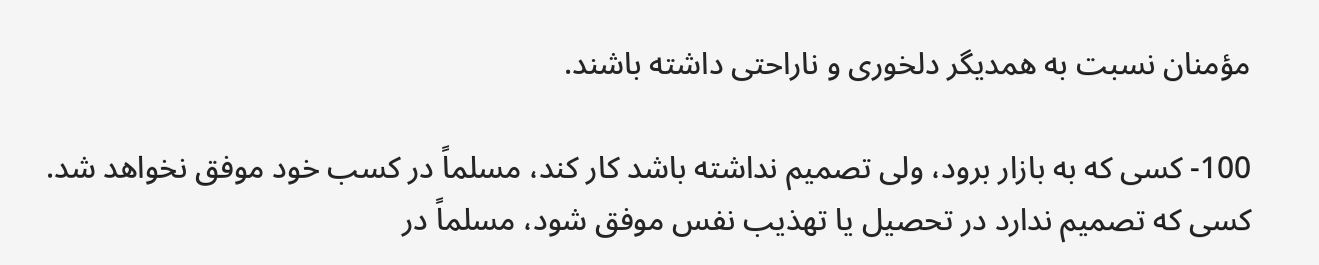مؤمنان نسبت به همدیگر دلخوری و ناراحتی داشته باشند.

100- کسی که به بازار برود، ولی تصمیم نداشته باشد کار کند، مسلماً در کسب خود موفق نخواهد شد. کسی که تصمیم ندارد در تحصیل یا تهذیب نفس موفق شود، مسلماً در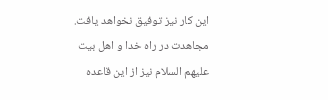این کار نیز توفیق نخواهد یافت. مجاهدت در راه خدا و اهل بیت علیهم السلام نیز از این قاعده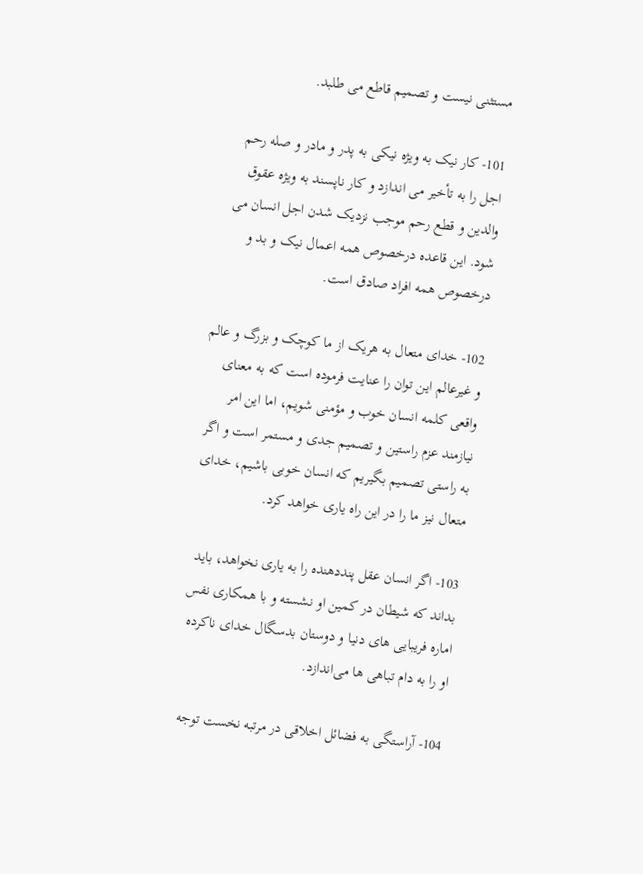مستثنی نیست و تصمیم قاطع می طلبد.

101- کار نیک به ویژه نیکی به پدر و مادر و صله رحم اجل را به تأخیر می اندازد و کار ناپسند به ویژه عقوق والدین و قطع رحم موجب نزدیک شدن اجل انسان می شود. این قاعده درخصوص همه اعمال نیک و بد و درخصوص همه افراد صادق است.

102- خدای متعال به هریک از ما کوچک و بزرگ و عالم و غیرعالم این توان را عنایت فرموده است که به معنای واقعی کلمه انسان خوب و مؤمنی شویم، اما این امر نیازمند عزم راستین و تصمیم جدی و مستمر است و اگر به راستی تصمیم بگیریم که انسان خوبی باشیم، خدای متعال نیز ما را در این راه یاری خواهد کرد.

103- اگر انسان عقل پنددهنده را به یاری نخواهد، باید بداند که شیطان در کمین او نشسته و با همکاری نفس اماره فریبایی های دنیا و دوستان بدسگال خدای ناکرده او را به دام تباهی ها می‌اندازد.

104- آراستگی به فضائل اخلاقی در مرتبه نخست توجه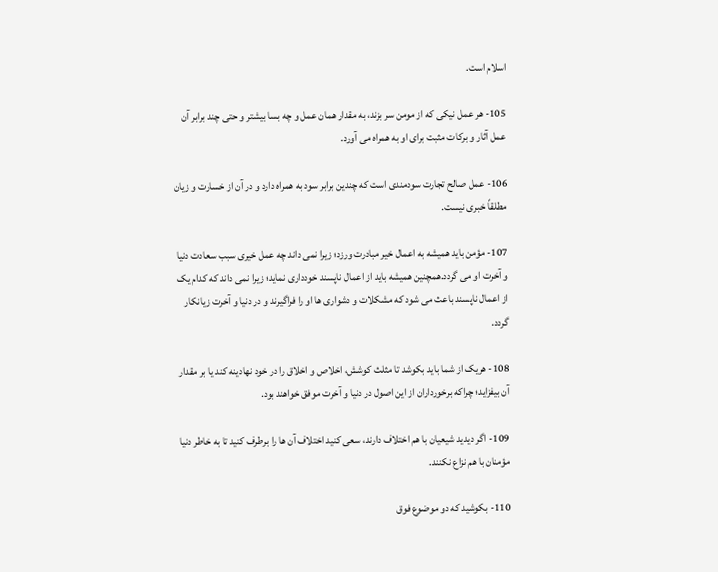اسلام است.

105- هر عمل نیکی که از مومن سر بزند، به مقدار همان عمل و چه بسا بیشتر و حتی چند برابر آن عمل آثار و برکات مثبت برای او به همراه می آورد.

106- عمل صالح تجارت سودمندی است که چندین برابر سود به همراه دارد و در آن از خسارت و زیان مطلقاً خبری نیست.

107- مؤمن باید همیشه به اعمال خیر مبادرت ورزد؛ زیرا نمی داند چه عمل خیری سبب سعادت دنیا و آخرت او می گردد.همچنین همیشه باید از اعمال ناپسند خودداری نماید؛ زیرا نمی داند که کدام یک از اعمال ناپسند باعث می شود که مشکلات و دشواری ها او را فراگیرند و در دنیا و آخرت زیانکار گردد.

108- هریک از شما باید بکوشد تا مثلث کوشش، اخلاص و اخلاق را در خود نهادینه کند یا بر مقدار آن بیفزاید؛ چراکه برخورداران از این اصول در دنیا و آخرت موفق خواهند بود.

109- اگر دیدید شیعیان با هم اختلاف دارند، سعی کنید اختلاف آن ها را برطرف کنید تا به خاطر دنیا مؤمنان با هم نزاع نکنند.

110- بکوشید که دو موضوع فوق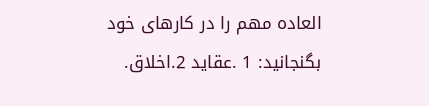العاده مهم را در کارهای خود بگنجانید: 1 .عقاید 2.اخلاق.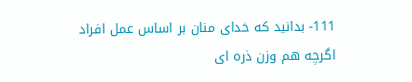111- بدانید که خدای منان بر اساس عمل افراد اگرچه هم وزن ذره ای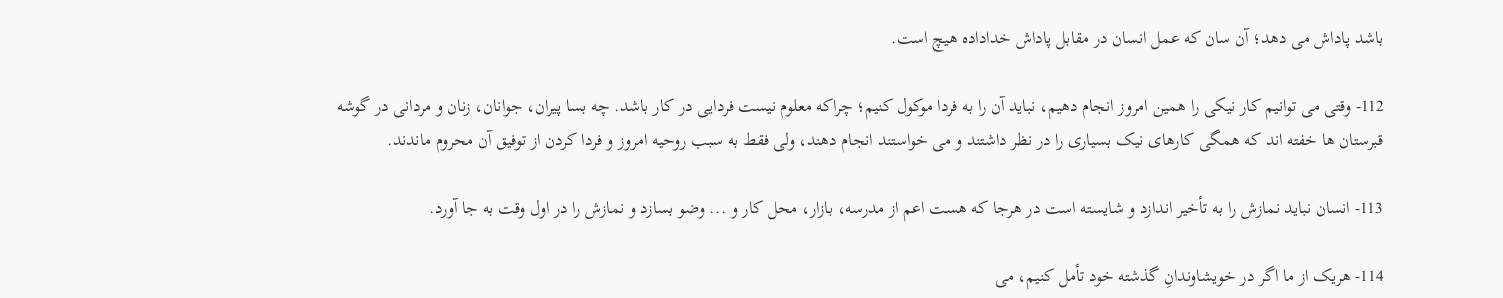باشد پاداش می ‌دهد؛ آن سان که عمل انسان در مقابل پاداش خداداده هیچ است.

112- وقتی می توانیم کار نیکی را همین امروز انجام دهیم، نباید آن را به فردا موکول کنیم؛ چراکه معلوم نیست فردایی در کار باشد. چه بسا پیران، جوانان، زنان و مردانی در گوشه قبرستان ها خفته اند که همگی کارهای نیک بسیاری را در نظر داشتند و می خواستند انجام دهند، ولی فقط به سبب روحیه امروز و فردا کردن از توفیق آن محروم ماندند.

113- انسان نباید نمازش را به تأخیر اندازد و شایسته است در هرجا که هست اعم از مدرسه، بازار، محل کار و ... وضو بسازد و نمازش را در اول وقت به جا آورد.

114- هریک از ما اگر در خویشاوندانِ گذشته خود تأمل کنیم، می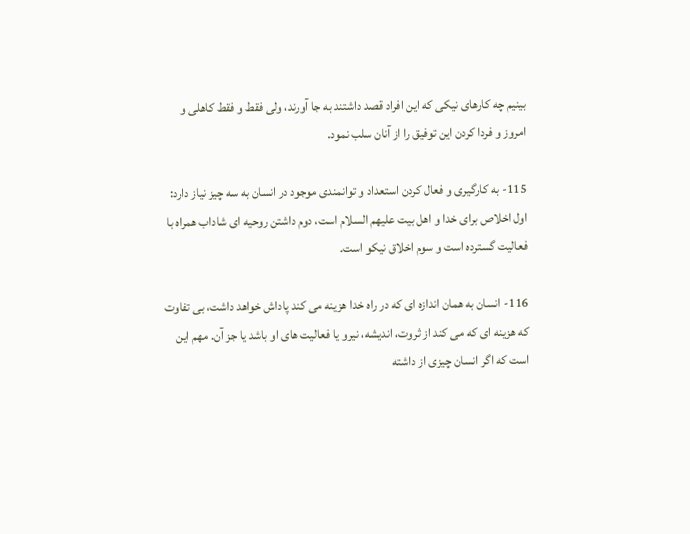بینیم چه کارهای نیکی که این افراد قصد داشتند به جا آورند، ولی فقط و فقط کاهلی و امروز و فردا کردن این توفیق را از آنان سلب نمود.

115- به کارگیری و فعال کردن استعداد و توانمندی موجود در انسان به سه چیز نیاز دارد: اول اخلاص برای خدا و اهل بیت علیهم السلام است، دوم داشتن روحیه ای شاداب همراه با فعالیت گسترده است و سوم اخلاق نیکو است.

116- انسان به همان اندازه ای که در راه خدا هزینه می کند پاداش خواهد داشت، بی تفاوت که هزینه ای که می کند از ثروت، اندیشه، نیرو یا فعالیت های او باشد یا جز آن. مهم این است که اگر انسان چیزی از داشته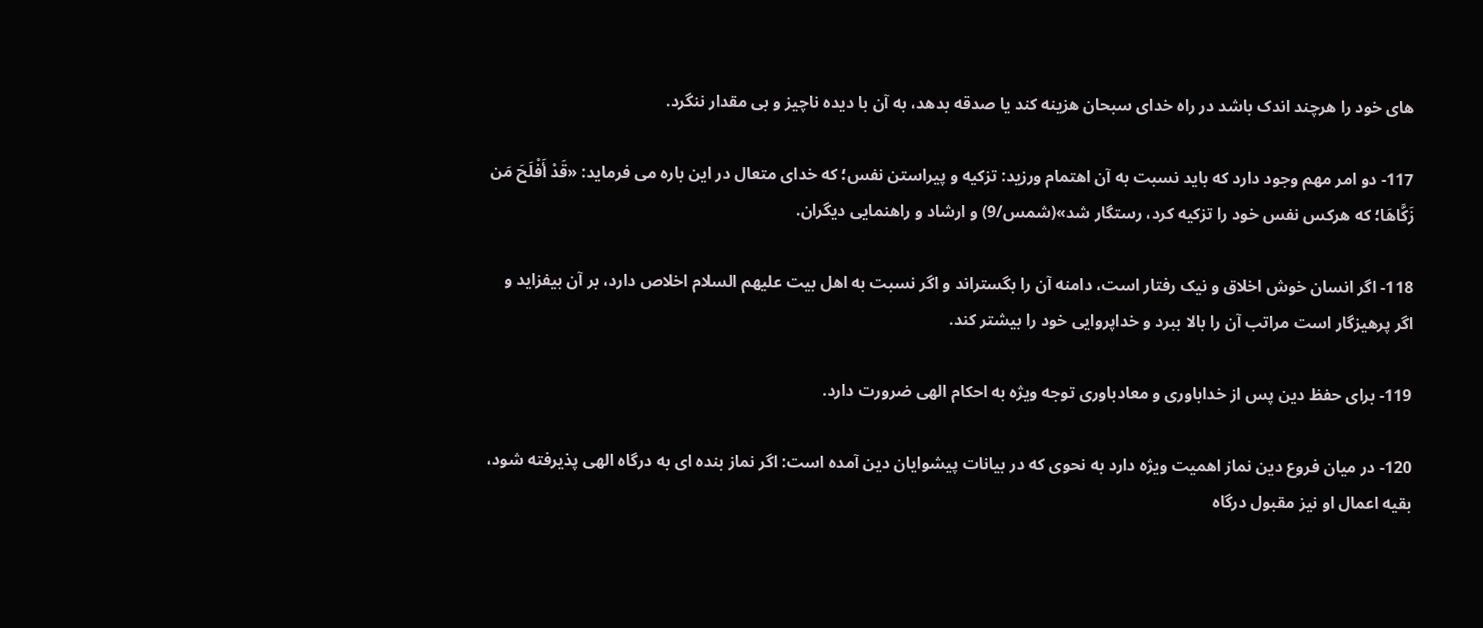های خود را هرچند اندک باشد در راه خدای سبحان هزینه کند یا صدقه بدهد، به آن با دیده ناچیز و بی مقدار ننگرد.

117- دو امر مهم وجود دارد که باید نسبت به آن اهتمام ورزید: تزکیه و پیراستن نفس؛ که خدای متعال در این باره می فرماید: «قَدْ أَفْلَحَ مَن زَکَّاهَا؛ که هرکس نفس خود را تزکیه کرد، رستگار شد»(شمس/9) و ارشاد و راهنمایی دیگران.

118- اگر انسان خوش اخلاق و نیک رفتار است، دامنه آن را بگستراند و اگر نسبت به اهل بیت علیهم السلام اخلاص دارد، بر آن بیفزاید و اگر پرهیزگار است مراتب آن را بالا ببرد و خداپروایی خود را بیشتر کند.

119- برای حفظ دین پس از خداباوری و معادباوری توجه ویژه به احکام الهی ضرورت دارد.

120- در میان فروع دین نماز اهمیت ویژه دارد به نحوی که در بیانات پیشوایان دین آمده است: اگر نماز بنده ای به درگاه الهی پذیرفته شود، بقیه اعمال او نیز مقبول درگاه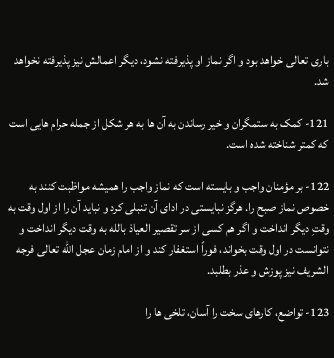باری تعالی خواهد بود و اگر نماز او پذیرفته نشود، دیگر اعمالش نیز پذیرفته نخواهد شد.

121- کمک به ستمگران و خیر رساندن به آن ها به هر شکل از جمله حرام هایى است که کمتر شناخته شده است.

122- بر مؤمنان واجب و بایسته است که نماز واجب را همیشه مواظبت کنند به خصوص نماز صبح را. هرگز نبایستی در ادای آن تنبلی کرد و نباید آن را از اول وقت به وقتِ دیگر انداخت و اگر هم کسی از سر تقصیر العیاذ بالله به وقت دیگر انداخت و نتوانست در اول وقت بخواند، فوراً استغفار کند و از امام زمان عجل الله تعالی فرجه الشریف نیز پوزش و عذر بطلبد.

123- تواضع، کارهاى سخت را آسان، تلخى ها را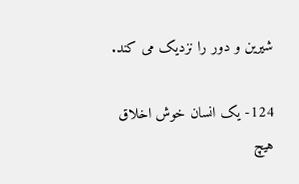شیرین و دور را نزدیک مى کند.

124- یک انسان خوش اخلاق هیچ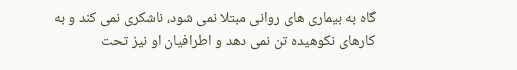گاه به بیمارى هاى روانى مبتلا نمى شود، ناشکرى نمى کند و به کارهاى نکوهیده تن نمى دهد و اطرافیان او نیز تحت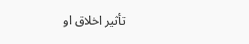تأثیر اخلاق او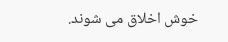خوش اخلاق مى شوند.